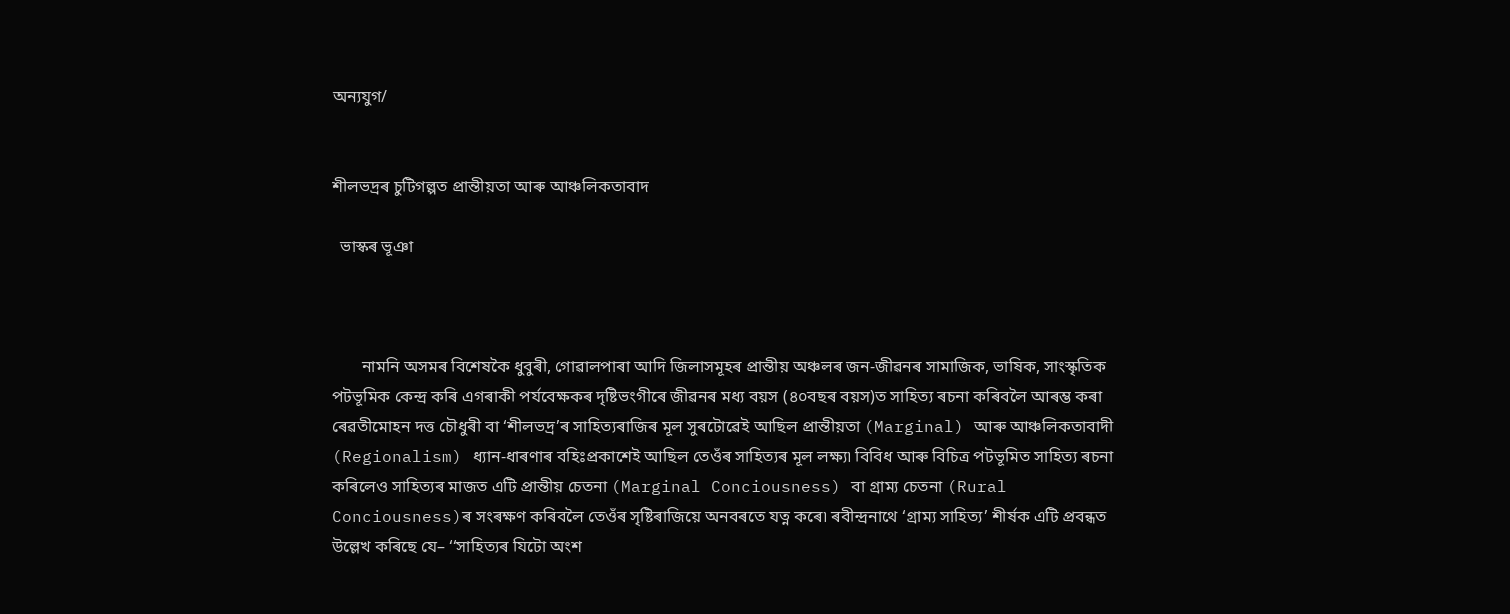অন্যযুগ/


শীলভদ্ৰৰ চুটিগল্পত প্ৰান্তীয়তা আৰু আঞ্চলিকতাবাদ

  ভাস্কৰ ভূঞা



       নামনি অসমৰ বিশেষকৈ ধুবুৰী, গোৱালপাৰা আদি জিলাসমূহৰ প্ৰান্তীয় অঞ্চলৰ জন-জীৱনৰ সামাজিক, ভাষিক, সাংস্কৃতিক পটভূমিক কেন্দ্ৰ কৰি এগৰাকী পৰ্যবেক্ষকৰ দৃষ্টিভংগীৰে জীৱনৰ মধ্য বয়স (৪০বছৰ বয়স)ত সাহিত্য ৰচনা কৰিবলৈ আৰম্ভ কৰা ৰেৱতীমোহন দত্ত চৌধুৰী বা ‘শীলভদ্ৰ’ৰ সাহিত্যৰাজিৰ মূল সুৰটোৱেই আছিল প্ৰান্তীয়তা (Marginal) আৰু আঞ্চলিকতাবাদী (Regionalism) ধ্যান-ধাৰণাৰ বহিঃপ্ৰকাশেই আছিল তেওঁৰ সাহিত্যৰ মূল লক্ষ্য৷ বিবিধ আৰু বিচিত্ৰ পটভূমিত সাহিত্য ৰচনা কৰিলেও সাহিত্যৰ মাজত এটি প্ৰান্তীয় চেতনা (Marginal Conciousness) বা গ্ৰাম্য চেতনা (Rural Conciousness)ৰ সংৰক্ষণ কৰিবলৈ তেওঁৰ সৃষ্টিৰাজিয়ে অনবৰতে যত্ন কৰে৷ ৰবীন্দ্ৰনাথে ‘গ্ৰাম্য সাহিত্য’ শীৰ্ষক এটি প্ৰবন্ধত উল্লেখ কৰিছে যে– ‘‘সাহিত্যৰ যিটো অংশ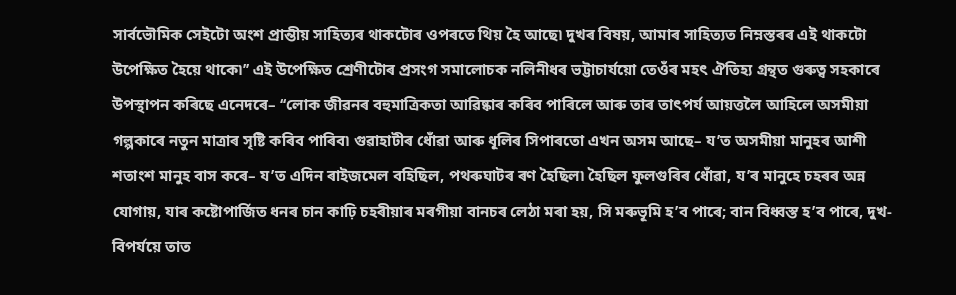সাৰ্বভৌমিক সেইটো অংশ প্ৰান্তীয় সাহিত্যৰ থাকটোৰ ওপৰতে থিয় হৈ আছে৷ দুখৰ বিষয়, আমাৰ সাহিত্যত নিম্নস্তৰৰ এই থাকটো উপেক্ষিত হৈয়ে থাকে৷’’ এই উপেক্ষিত শ্ৰেণীটোৰ প্ৰসংগ সমালোচক নলিনীধৰ ভট্টাচাৰ্যয়ো তেওঁৰ মহৎ ঐতিহ্য গ্ৰন্থত গুৰুত্ব সহকাৰে উপস্থাপন কৰিছে এনেদৰে– ‘‘লোক জীৱনৰ বহুমাত্ৰিকতা আৱিষ্কাৰ কৰিব পাৰিলে আৰু তাৰ তাৎপৰ্য আয়ত্তলৈ আহিলে অসমীয়া গল্পকাৰে নতুন মাত্ৰাৰ সৃষ্টি কৰিব পাৰিব৷ গুৱাহাটীৰ ধোঁৱা আৰু ধূলিৰ সিপাৰতো এখন অসম আছে– য’ত অসমীয়া মানুহৰ আশী শতাংশ মানুহ বাস কৰে– য’ত এদিন ৰাইজমেল বহিছিল, পথৰুঘাটৰ ৰণ হৈছিল৷ হৈছিল ফুলগুৰিৰ ধোঁৱা, য’ৰ মানুহে চহৰৰ অন্ন যোগায়, যাৰ কষ্টোপাৰ্জিত ধনৰ চান কাঢ়ি চহৰীয়াৰ মৰগীয়া বানচৰ লেঠা মৰা হয়, সি মৰুভূমি হ’ব পাৰে; বান বিধ্বস্ত হ’ব পাৰে, দুখ-বিপৰ্যয়ে তাত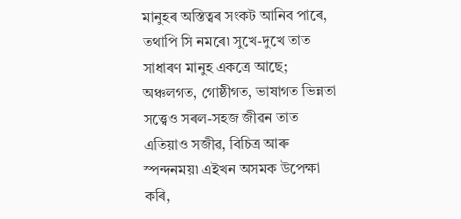মানুহৰ অস্তিত্বৰ সংকট আনিব পাৰে, তথাপি সি নমৰে৷ সুখে-দুখে তাত সাধাৰণ মানুহ একত্ৰে আছে; অঞ্চলগত, গোষ্ঠীগত, ভাষাগত ভিন্নতা সত্ত্বেও সৰল-সহজ জীৱন তাত এতিয়াও সজীৱ, বিচিত্ৰ আৰু স্পন্দনময়৷ এইখন অসমক উপেক্ষা কৰি,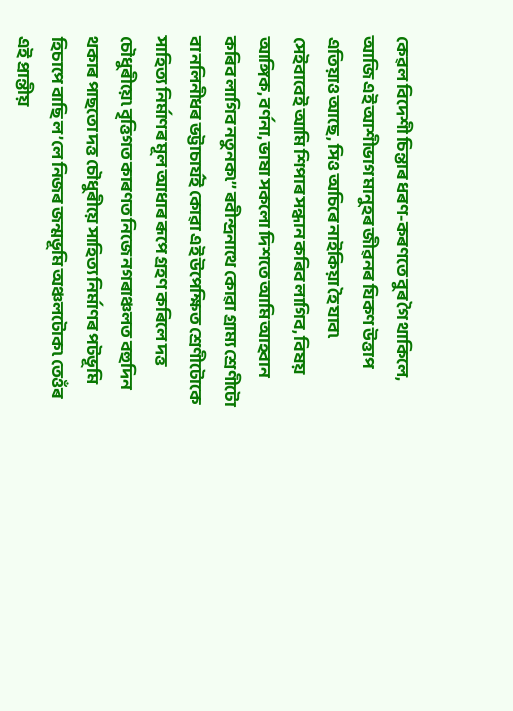কেৱল বিদেশী চিন্তাৰ ধৰণ-কৰণতে বুৰ গৈ থাকিলে, আজি এই আশীভাগ মানুহৰ জীৱনৰ যিকণ উত্তাপ এতিয়াও আছে, সিও অচিৰে নাইকিয়া হৈ যাব৷ সেইবাবেই আমি শিপাৰ সন্ধান কৰিব লাগিব, বিষয় আঙ্গিক, বৰ্ণনা, ভাষা সকলো দিশতে আমি আহ্বান কৰিব লাগিব নতুনক৷’’ ৰবীন্দ্ৰনাথে কোৱা গ্ৰাম্য শ্ৰেণীটো বা নলিনীধৰ ভট্টাচাৰ্যই কোৱা এই উপেক্ষিত শ্ৰেণীটোকে সাহিত্য নিৰ্মাণৰ মূল আধাৰ ৰূপে গ্ৰহণ কৰিলে দত্ত চৌধুৰীয়ে৷ বৃত্তিগত কাৰণত নিজে নগৰাঞ্চলত বহুদিন থকাৰ পাছতো দত্ত চৌধুৰীয়ে সাহিত্য নিৰ্মাণৰ পটভূমি হিচাপে বাছি ল’লে নিজৰ জন্মভূমি অঞ্চলটোক৷ তেওঁৰ এই প্ৰান্তীয়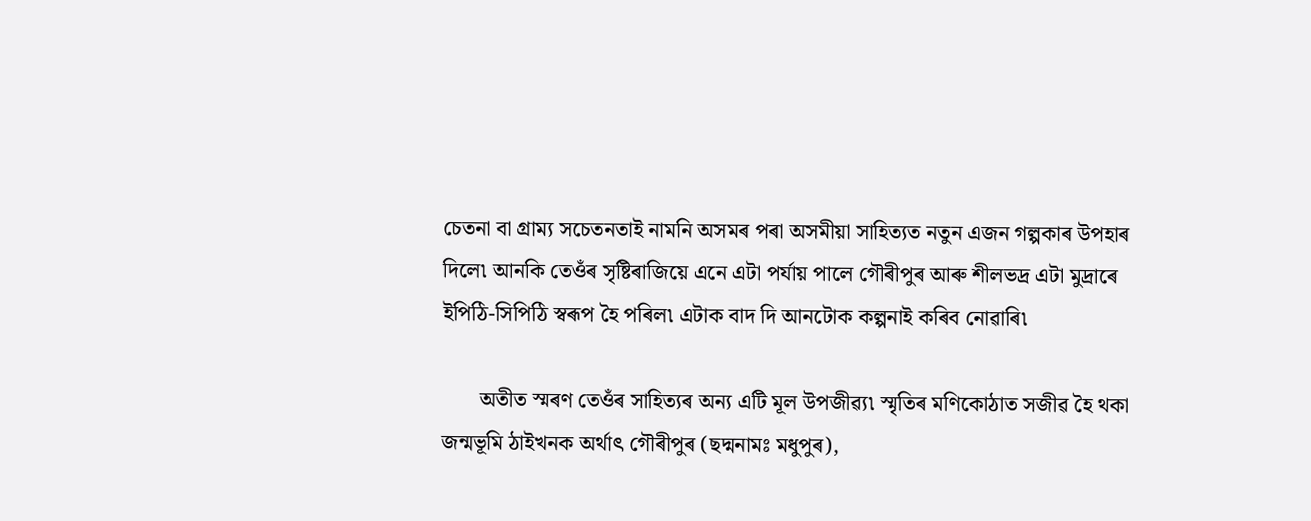চেতনা বা গ্ৰাম্য সচেতনতাই নামনি অসমৰ পৰা অসমীয়া সাহিত্যত নতুন এজন গল্পকাৰ উপহাৰ দিলে৷ আনকি তেওঁৰ সৃষ্টিৰাজিয়ে এনে এটা পৰ্যায় পালে গৌৰীপুৰ আৰু শীলভদ্ৰ এটা মুদ্ৰাৰে ইপিঠি-সিপিঠি স্বৰূপ হৈ পৰিল৷ এটাক বাদ দি আনটোক কল্পনাই কৰিব নোৱাৰি৷

       অতীত স্মৰণ তেওঁৰ সাহিত্যৰ অন্য এটি মূল উপজীৱ্য৷ স্মৃতিৰ মণিকোঠাত সজীৱ হৈ থকা জন্মভূমি ঠাইখনক অৰ্থাৎ গৌৰীপুৰ (ছদ্মনামঃ মধুপুৰ),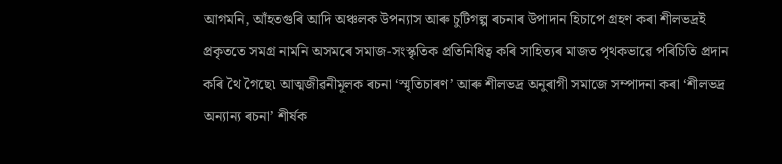আগমনি, আঁহতগুৰি আদি অঞ্চলক উপন্যাস আৰু চুটিগল্প ৰচনাৰ উপাদান হিচাপে গ্ৰহণ কৰা শীলভদ্ৰই প্ৰকৃততে সমগ্ৰ নামনি অসমৰে সমাজ-সংস্কৃতিক প্ৰতিনিধিত্ব কৰি সাহিত্যৰ মাজত পৃথকভাৱে পৰিচিতি প্ৰদান কৰি থৈ গৈছে৷ আত্মজীৱনীমূলক ৰচনা ‘স্মৃতিচাৰণ’ আৰু শীলভদ্ৰ অনুৰাগী সমাজে সম্পাদনা কৰা ‘শীলভদ্ৰ অন্যান্য ৰচনা’ শীৰ্ষক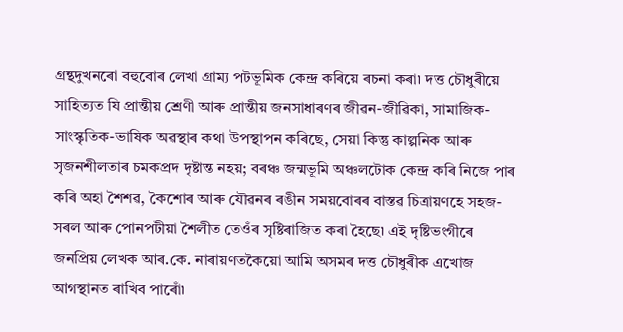গ্ৰন্থদুখনৰো বহুবোৰ লেখা গ্ৰাম্য পটভূমিক কেন্দ্ৰ কৰিয়ে ৰচনা কৰা৷ দত্ত চৌধুৰীয়ে সাহিত্যত যি প্ৰান্তীয় শ্ৰেণী আৰু প্ৰান্তীয় জনসাধাৰণৰ জীৱন-জীৱিকা, সামাজিক-সাংস্কৃতিক-ভাষিক অৱস্থাৰ কথা উপস্থাপন কৰিছে, সেয়া কিন্তু কাল্পনিক আৰু সৃজনশীলতাৰ চমকপ্ৰদ দৃষ্টান্ত নহয়; বৰঞ্চ জন্মভূমি অঞ্চলটোক কেন্দ্ৰ কৰি নিজে পাৰ কৰি অহা শৈশৱ, কৈশোৰ আৰু যৌৱনৰ ৰঙীন সময়বোৰৰ বাস্তৱ চিত্ৰায়ণহে সহজ-সৰল আৰু পোনপটীয়া শৈলীত তেওঁৰ সৃষ্টিৰাজিত কৰা হৈছে৷ এই দৃষ্টিভংগীৰে জনপ্ৰিয় লেখক আৰ.কে. নাৰায়ণতকৈয়ো আমি অসমৰ দত্ত চৌধুৰীক এখোজ আগস্থানত ৰাখিব পাৰোঁ৷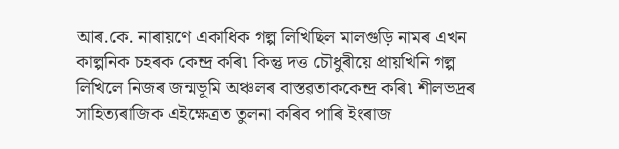আৰ.কে. নাৰায়ণে একাধিক গল্প লিখিছিল মালগুড়ি নামৰ এখন কাল্পনিক চহৰক কেন্দ্ৰ কৰি৷ কিন্তু দত্ত চৌধুৰীয়ে প্ৰায়খিনি গল্প লিখিলে নিজৰ জন্মভূমি অঞ্চলৰ বাস্তৱতাককেন্দ্ৰ কৰি৷ শীলভদ্ৰৰ সাহিত্যৰাজিক এইক্ষেত্ৰত তুলনা কৰিব পাৰি ইংৰাজ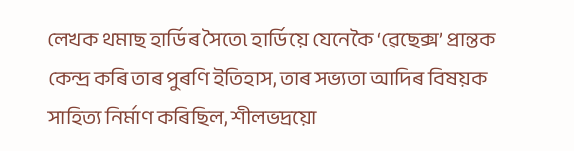লেখক থমাছ হাৰ্ডিৰ সৈতে৷ হাৰ্ডিয়ে যেনেকৈ ‘ৱেছেক্স’ প্ৰান্তক কেন্দ্ৰ কৰি তাৰ পুৰণি ইতিহাস, তাৰ সভ্যতা আদিৰ বিষয়ক সাহিত্য নিৰ্মাণ কৰিছিল, শীলভদ্ৰয়ো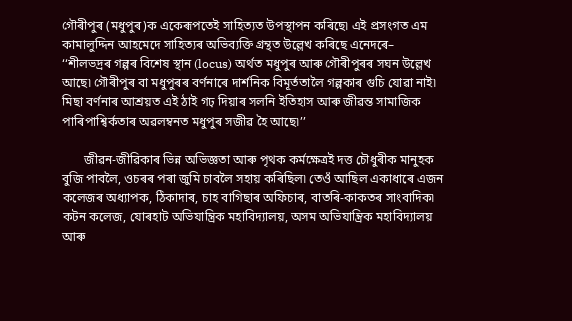গৌৰীপুৰ (মধুপুৰ)ক একেৰূপতেই সাহিত্যত উপস্থাপন কৰিছে৷ এই প্ৰসংগত এম কামালুদ্দিন আহমেদে সাহিত্যৰ অভিব্যক্তি গ্ৰন্থত উল্লেখ কৰিছে এনেদৰে– ‘‘শীলভদ্ৰৰ গল্পৰ বিশেষ স্থান (locus) অৰ্থত মধুপুৰ আৰু গৌৰীপুৰৰ সঘন উল্লেখ আছে৷ গৌৰীপুৰ বা মধুপুৰৰ বৰ্ণনাৰে দাৰ্শনিক বিমূৰ্ততালৈ গল্পকাৰ গুচি যোৱা নাই৷ মিছা বৰ্ণনাৰ আশ্ৰয়ত এই ঠাই গঢ় দিয়াৰ সলনি ইতিহাস আৰু জীৱন্ত সামাজিক পাৰিপাশ্বিৰ্কতাৰ অৱলম্বনত মধুপুৰ সজীৱ হৈ আছে৷’’

       জীৱন-জীৱিকাৰ ভিন্ন অভিজ্ঞতা আৰু পৃথক কৰ্মক্ষেত্ৰই দত্ত চৌধুৰীক মানুহক বুজি পাবলৈ, ওচৰৰ পৰা জুমি চাবলৈ সহায় কৰিছিল৷ তেওঁ আছিল একাধাৰে এজন কলেজৰ অধ্যাপক, ঠিকাদাৰ, চাহ বাগিছাৰ অফিচাৰ, বাতৰি-কাকতৰ সাংবাদিক৷ কটন কলেজ, যোৰহাট অভিযান্ত্ৰিক মহাবিদ্যালয়, অসম অভিযান্ত্ৰিক মহাবিদ্যালয় আৰু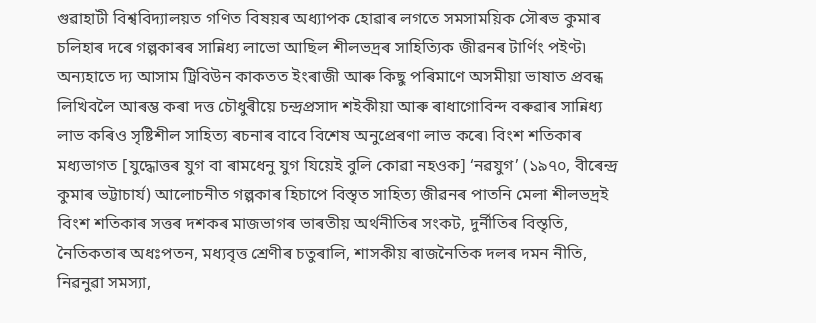গুৱাহাটী বিশ্ববিদ্যালয়ত গণিত বিষয়ৰ অধ্যাপক হোৱাৰ লগতে সমসাময়িক সৌৰভ কুমাৰ চলিহাৰ দৰে গল্পকাৰৰ সান্নিধ্য লাভো আছিল শীলভদ্ৰৰ সাহিত্যিক জীৱনৰ টাৰ্ণিং পইণ্ট৷ অন্যহাতে দ্য আসাম ট্ৰিবিউন কাকতত ইংৰাজী আৰু কিছু পৰিমাণে অসমীয়া ভাষাত প্ৰবন্ধ লিখিবলৈ আৰম্ভ কৰা দত্ত চৌধুৰীয়ে চন্দ্ৰপ্ৰসাদ শইকীয়া আৰু ৰাধাগোবিন্দ বৰুৱাৰ সান্নিধ্য লাভ কৰিও সৃষ্টিশীল সাহিত্য ৰচনাৰ বাবে বিশেষ অনুপ্ৰেৰণা লাভ কৰে৷ বিংশ শতিকাৰ মধ্যভাগত [যুদ্ধোত্তৰ যুগ বা ৰামধেনু যুগ যিয়েই বুলি কোৱা নহওক] ‘নৱযুগ’ (১৯৭০, বীৰেন্দ্ৰ কুমাৰ ভট্টাচাৰ্য) আলোচনীত গল্পকাৰ হিচাপে বিস্তৃত সাহিত্য জীৱনৰ পাতনি মেলা শীলভদ্ৰই বিংশ শতিকাৰ সত্তৰ দশকৰ মাজভাগৰ ভাৰতীয় অৰ্থনীতিৰ সংকট, দুৰ্নীতিৰ বিস্তৃতি, নৈতিকতাৰ অধঃপতন, মধ্যবৃত্ত শ্ৰেণীৰ চতুৰালি, শাসকীয় ৰাজনৈতিক দলৰ দমন নীতি, নিৱনুৱা সমস্যা,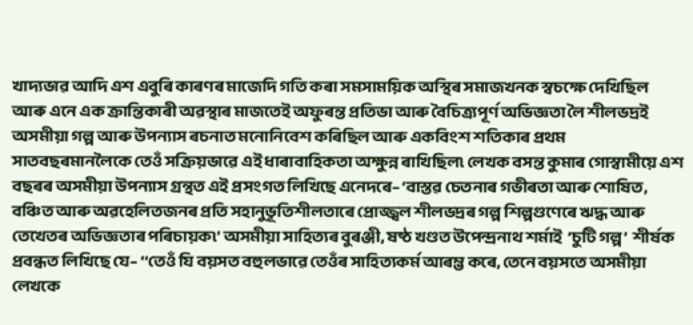খাদ্যভাৱ আদি এশ এবুৰি কাৰণৰ মাজেদি গতি কৰা সমসাময়িক অস্থিৰ সমাজখনক স্বচক্ষে দেখিছিল আৰু এনে এক ক্ৰান্তিকাৰী অৱস্থাৰ মাজতেই অফুৰন্ত প্ৰতিভা আৰু বৈচিত্ৰ্যপূৰ্ণ অভিজ্ঞতা লৈ শীলভদ্ৰই অসমীয়া গল্প আৰু উপন্যাস ৰচনাত মনোনিবেশ কৰিছিল আৰু একবিংশ শতিকাৰ প্ৰথম সাতবছৰমানলৈকে তেওঁ সক্ৰিয়ভাৱে এই ধাৰাবাহিকতা অক্ষুন্ন ৰাখিছিল৷ লেখক বসন্ত কুমাৰ গোস্বামীয়ে এশ বছৰৰ অসমীয়া উপন্যাস গ্ৰন্থত এই প্ৰসংগত লিখিছে এনেদৰে– ‘বাস্তৱ চেতনাৰ গভীৰতা আৰু শোষিত, বঞ্চিত আৰু অৱহেলিতজনৰ প্ৰতি সহানুভূতিশীলতাৰে প্ৰোজ্জ্বল শীলভদ্ৰৰ গল্প শিল্পগুণেৰে ঋদ্ধ আৰু তেখেতৰ অভিজ্ঞতাৰ পৰিচায়ক৷’ অসমীয়া সাহিত্যৰ বুৰঞ্জী, ষষ্ঠ খণ্ডত উপেন্দ্ৰনাথ শৰ্মাই  ‘চুটি গল্প’  শীৰ্ষক প্ৰবন্ধত লিখিছে যে– ‘‘তেওঁ যি বয়সত বহুলভাৱে তেওঁৰ সাহিত্যকৰ্ম আৰম্ভ কৰে, তেনে বয়সতে অসমীয়া লেখকে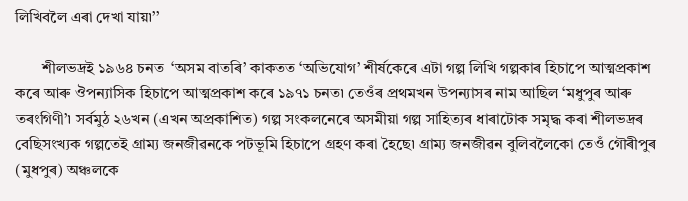লিখিবলৈ এৰা দেখা যায়৷’’

       শীলভদ্ৰই ১৯৬৪ চনত  ‘অসম বাতৰি’ কাকতত ‘অভিযোগ’ শীৰ্ষকেৰে এটা গল্প লিখি গল্পকাৰ হিচাপে আত্মপ্ৰকাশ কৰে আৰু ঔপন্যাসিক হিচাপে আত্মপ্ৰকাশ কৰে ১৯৭১ চনত৷ তেওঁৰ প্ৰথমখন উপন্যাসৰ নাম আছিল ‘মধুপুৰ আৰু তৰংগিণী’৷ সৰ্বমুঠ ২৬খন (এখন অপ্ৰকাশিত) গল্প সংকলনেৰে অসমীয়া গল্প সাহিত্যৰ ধাৰাটোক সমৃদ্ধ কৰা শীলভদ্ৰৰ বেছিসংখ্যক গল্পতেই গ্ৰাম্য জনজীৱনকে পটভূমি হিচাপে গ্ৰহণ কৰা হৈছে৷ গ্ৰাম্য জনজীৱন বুলিবলৈকো তেওঁ গৌৰীপুৰ (মুধপুৰ) অঞ্চলকে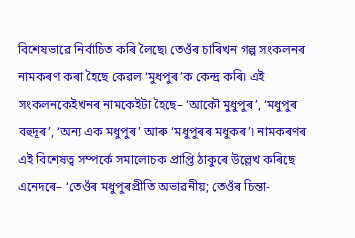বিশেষভাৱে নিৰ্বাচিত কৰি লৈছে৷ তেওঁৰ চাৰিখন গল্প সংকলনৰ নামকৰণ কৰা হৈছে কেৱল ‘মুধপুৰ’ক কেন্দ্ৰ কৰি৷ এই সংকলনকেইখনৰ নামকেইটা হৈছে– ‘আকৌ মুধুপুৰ’, ‘মধুপুৰ বহুদূৰ’, ‘অন্য এক মধুপুৰ’ আৰু ‘মধুপুৰৰ মধুকৰ’৷ নামকৰণৰ এই বিশেষত্ব সম্পৰ্কে সমালোচক প্ৰাপ্তি ঠাকুৰে উল্লেখ কৰিছে এনেদৰে– ‘তেওঁৰ মধুপুৰপ্ৰীতি অভাৱনীয়; তেওঁৰ চিন্তা-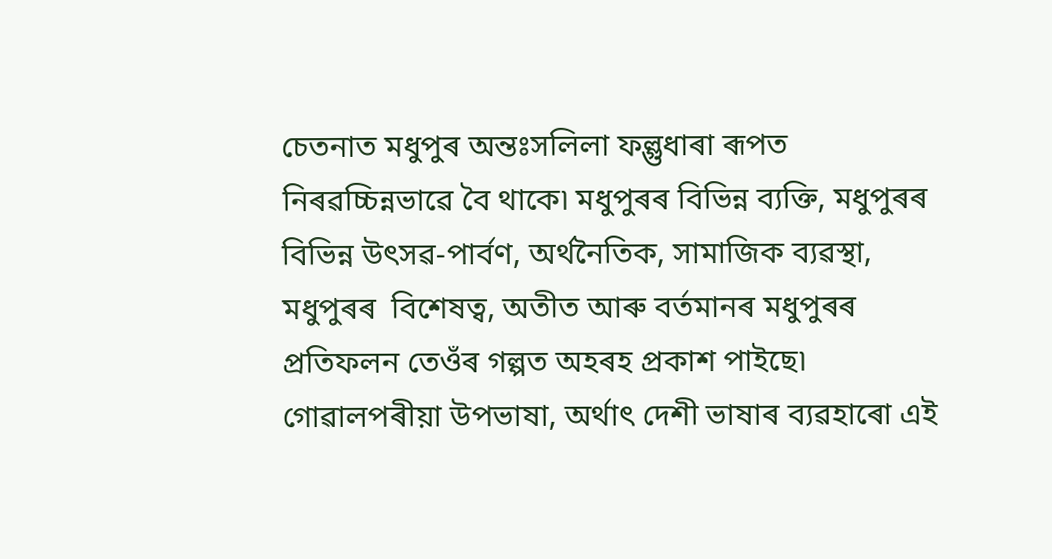চেতনাত মধুপুৰ অন্তঃসলিলা ফল্গুধাৰা ৰূপত নিৰৱচ্চিন্নভাৱে বৈ থাকে৷ মধুপুৰৰ বিভিন্ন ব্যক্তি, মধুপুৰৰ বিভিন্ন উৎসৱ-পাৰ্বণ, অৰ্থনৈতিক, সামাজিক ব্যৱস্থা, মধুপুৰৰ  বিশেষত্ব, অতীত আৰু বৰ্তমানৰ মধুপুৰৰ প্ৰতিফলন তেওঁৰ গল্পত অহৰহ প্ৰকাশ পাইছে৷ গোৱালপৰীয়া উপভাষা, অৰ্থাৎ দেশী ভাষাৰ ব্যৱহাৰো এই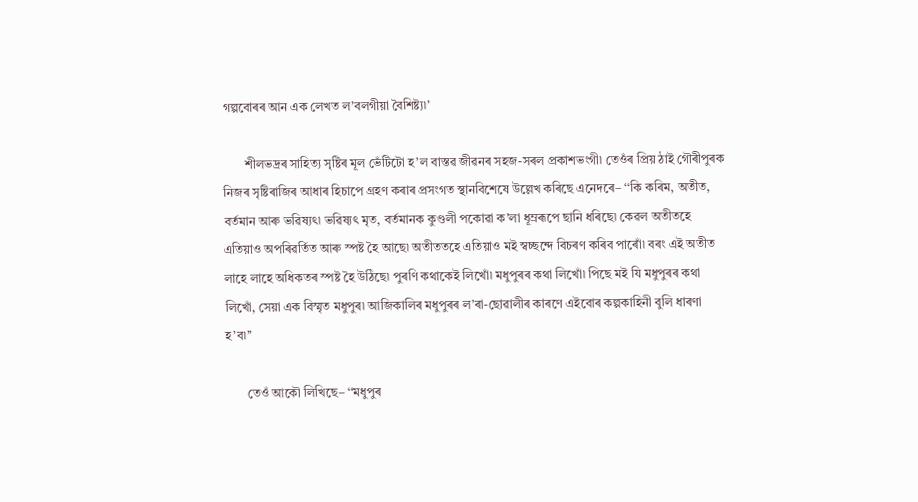গল্পবোৰৰ আন এক লেখত ল’বলগীয়া বৈশিষ্ট্য৷’

       শীলভদ্ৰৰ সাহিত্য সৃষ্টিৰ মূল ভেঁটিটো হ’ল বাস্তৱ জীৱনৰ সহজ-সৰল প্ৰকাশভংগী৷ তেওঁৰ প্ৰিয় ঠাই গৌৰীপুৰক নিজৰ সৃষ্টিৰাজিৰ আধাৰ হিচাপে গ্ৰহণ কৰাৰ প্ৰসংগত স্থানবিশেষে উল্লেখ কৰিছে এনেদৰে– ‘‘কি কৰিম, অতীত, বৰ্তমান আৰু ভৱিষ্যৎ৷ ভৱিষ্যৎ মৃত, বৰ্তমানক কুণ্ডলী পকোৱা ক’লা ধূম্ৰৰূপে ছানি ধৰিছে৷ কেৱল অতীতহে এতিয়াও অপৰিৱৰ্তিত আৰু স্পষ্ট হৈ আছে৷ অতীততহে এতিয়াও মই স্বচ্ছন্দে বিচৰণ কৰিব পাৰোঁ৷ বৰং এই অতীত লাহে লাহে অধিকতৰ স্পষ্ট হৈ উঠিছে৷ পুৰণি কথাকেই লিখোঁ৷ মধুপুৰৰ কথা লিখোঁ৷ পিছে মই যি মধুপুৰৰ কথা লিখোঁ, সেয়া এক বিস্মৃত মধুপুৰ৷ আজিকালিৰ মধুপুৰৰ ল’ৰা-ছোৱালীৰ কাৰণে এইবোৰ কল্পকাহিনী বুলি ধাৰণা হ’ব৷’’

       তেওঁ আকৌ লিখিছে– ‘‘মধুপুৰ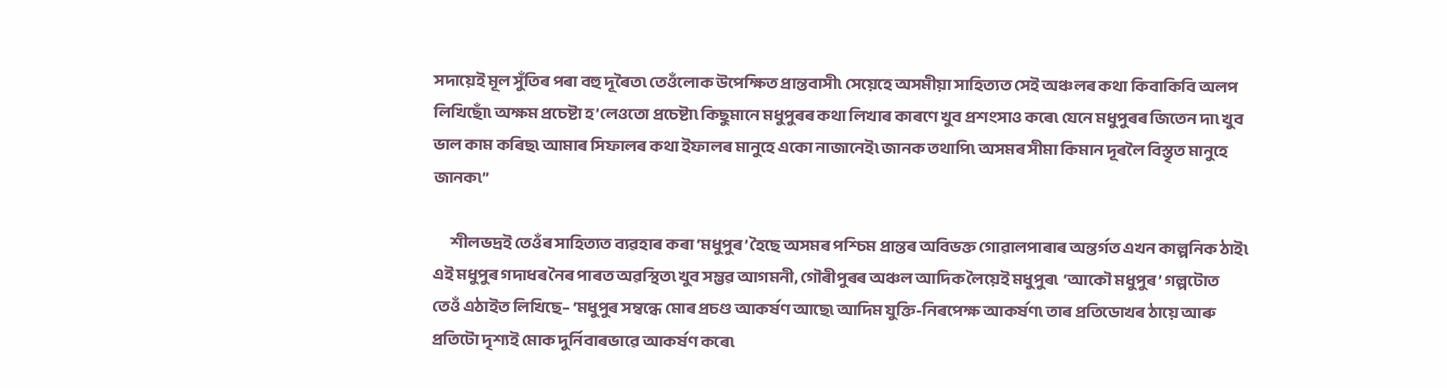সদায়েই মূল সুঁতিৰ পৰা বহু দূৰৈত৷ তেওঁলোক উপেক্ষিত প্ৰান্তবাসী৷ সেয়েহে অসমীয়া সাহিত্যত সেই অঞ্চলৰ কথা কিবাকিবি অলপ লিখিছোঁ৷ অক্ষম প্ৰচেষ্টা হ’লেওতো প্ৰচেষ্টা৷ কিছুমানে মধুপুৰৰ কথা লিখাৰ কাৰণে খুব প্ৰশংসাও কৰে৷ যেনে মধুপুৰৰ জিতেন দা৷ খুব ভাল কাম কৰিছ৷ আমাৰ সিফালৰ কথা ইফালৰ মানুহে একো নাজানেই৷ জানক তথাপি৷ অসমৰ সীমা কিমান দূৰলৈ বিস্তৃত মানুহে জানক৷”

       শীলভদ্ৰই তেওঁৰ সাহিত্যত ব্যৱহাৰ কৰা ‘মধুপুৰ’ হৈছে অসমৰ পশ্চিম প্ৰান্তৰ অবিভক্ত গোৱালপাৰাৰ অন্তৰ্গত এখন কাল্পনিক ঠাই৷ এই মধুপুৰ গদাধৰ নৈৰ পাৰত অৱস্থিত৷ খুব সম্ভৱ আগমনী, গৌৰীপুৰৰ অঞ্চল আদিক লৈয়েই মধুপুৰ৷  ‘আকৌ মধুপুৰ’ গল্পটোত তেওঁ এঠাইত লিখিছে– ‘মধুপুৰ সম্বন্ধে মোৰ প্ৰচণ্ড আকৰ্ষণ আছে৷ আদিম যুক্তি-নিৰপেক্ষ আকৰ্ষণ৷ তাৰ প্ৰতিডোখৰ ঠায়ে আৰু প্ৰতিটো দৃশ্যই মোক দুৰ্নিবাৰভাৱে আকৰ্ষণ কৰে৷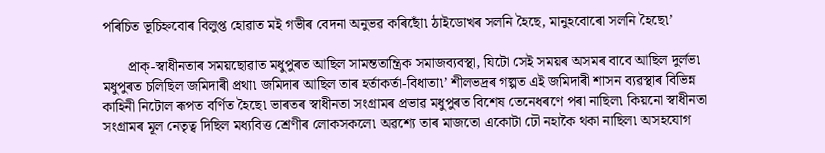পৰিচিত ভূচিহ্নবোৰ বিলুপ্ত হোৱাত মই গভীৰ বেদনা অনুভৱ কৰিছোঁ৷ ঠাইডোখৰ সলনি হৈছে, মানুহবোৰো সলনি হৈছে৷’

       প্ৰাক্‌-স্বাধীনতাৰ সময়ছোৱাত মধুপুৰত আছিল সামন্ততান্ত্ৰিক সমাজব্যবস্থা, যিটো সেই সময়ৰ অসমৰ বাবে আছিল দুৰ্লভ৷ মধুপুৰত চলিছিল জমিদাৰী প্ৰথা৷ জমিদাৰ আছিল তাৰ হৰ্তাকৰ্তা-বিধাতা৷’ শীলভদ্ৰৰ গল্পত এই জমিদাৰী শাসন ব্যৱস্থাৰ বিভিন্ন কাহিনী নিটোল ৰূপত বৰ্ণিত হৈছে৷ ভাৰতৰ স্বাধীনতা সংগ্ৰামৰ প্ৰভাৱ মধুপুৰত বিশেষ তেনেধৰণে পৰা নাছিল৷ কিয়নো স্বাধীনতা সংগ্ৰামৰ মূল নেতৃত্ব দিছিল মধ্যবিত্ত শ্ৰেণীৰ লোকসকলে৷ অৱশ্যে তাৰ মাজতো একোটা ঢৌ নহাকৈ থকা নাছিল৷ অসহযোগ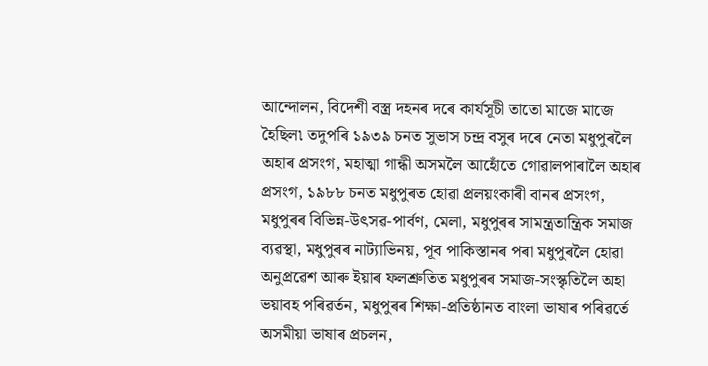আন্দোলন, বিদেশী বস্ত্ৰ দহনৰ দৰে কাৰ্যসূচী তাতো মাজে মাজে হৈছিল৷ তদুপৰি ১৯৩৯ চনত সুভাস চন্দ্ৰ বসুৰ দৰে নেতা মধুপুৰলৈ অহাৰ প্ৰসংগ, মহাত্মা গান্ধী অসমলৈ আহোঁতে গোৱালপাৰালৈ অহাৰ প্ৰসংগ, ১৯৮৮ চনত মধুপুৰত হোৱা প্ৰলয়ংকাৰী বানৰ প্ৰসংগ, মধুপুৰৰ বিভিন্ন-উৎসৱ-পাৰ্বণ, মেলা, মধুপুৰৰ সামন্ত্ৰতান্ত্ৰিক সমাজ ব্যৱস্থা, মধুপুৰৰ নাট্যাভিনয়, পূব পাকিস্তানৰ পৰা মধুপুৰলৈ হোৱা অনুপ্ৰৱেশ আৰু ইয়াৰ ফলশ্ৰুতিত মধুপুৰৰ সমাজ-সংস্কৃতিলৈ অহা ভয়াবহ পৰিৱৰ্তন, মধুপুৰৰ শিক্ষা-প্ৰতিষ্ঠানত বাংলা ভাষাৰ পৰিৱৰ্তে অসমীয়া ভাষাৰ প্ৰচলন,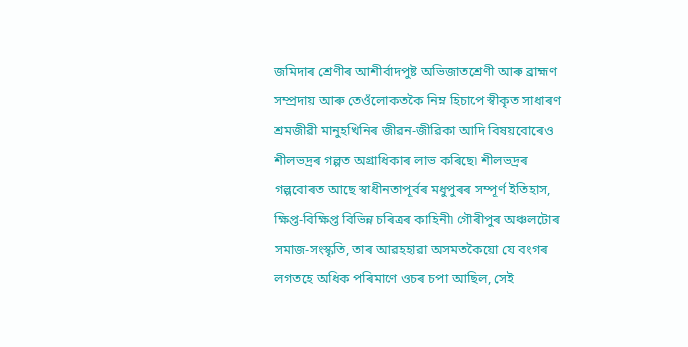জমিদাৰ শ্ৰেণীৰ আশীৰ্বাদপুষ্ট অভিজাতশ্ৰেণী আৰু ব্ৰাহ্মণ সম্প্ৰদায় আৰু তেওঁলোকতকৈ নিম্ন হিচাপে স্বীকৃত সাধাৰণ শ্ৰমজীৱী মানুহখিনিৰ জীৱন-জীৱিকা আদি বিষয়বোৰেও শীলভদ্ৰৰ গল্পত অগ্ৰাধিকাৰ লাভ কৰিছে৷ শীলভদ্ৰৰ গল্পবোৰত আছে স্বাধীনতাপূৰ্বৰ মধুপুৰৰ সম্পূৰ্ণ ইতিহাস, ক্ষিপ্ত-বিক্ষিপ্ত বিভিন্ন চৰিত্ৰৰ কাহিনী৷ গৌৰীপুৰ অঞ্চলটোৰ সমাজ-সংস্কৃতি, তাৰ আৱহহাৱা অসমতকৈয়ো যে বংগৰ লগতহে অধিক পৰিমাণে ওচৰ চপা আছিল, সেই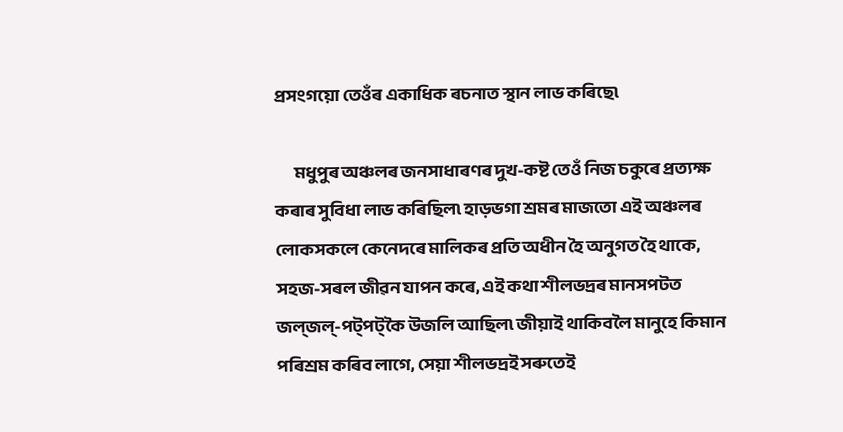প্ৰসংগয়ো তেওঁৰ একাধিক ৰচনাত স্থান লাভ কৰিছে৷

       মধুপুৰ অঞ্চলৰ জনসাধাৰণৰ দুখ-কষ্ট তেওঁ নিজ চকুৰে প্ৰত্যক্ষ কৰাৰ সুবিধা লাভ কৰিছিল৷ হাড়ভগা শ্ৰমৰ মাজতো এই অঞ্চলৰ লোকসকলে কেনেদৰে মালিকৰ প্ৰতি অধীন হৈ অনুগত হৈ থাকে, সহজ-সৰল জীৱন যাপন কৰে, এই কথা শীলভদ্ৰৰ মানসপটত জল্‌জল্‌-পট্‌পট্‌কৈ উজলি আছিল৷ জীয়াই থাকিবলৈ মানুহে কিমান পৰিশ্ৰম কৰিব লাগে, সেয়া শীলভদ্ৰই সৰুতেই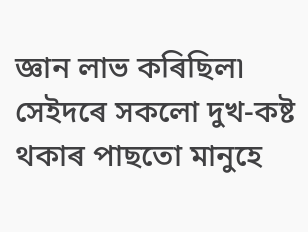জ্ঞান লাভ কৰিছিল৷ সেইদৰে সকলো দুখ-কষ্ট থকাৰ পাছতো মানুহে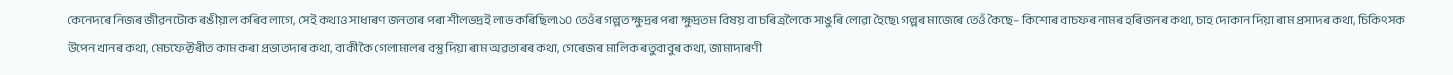কেনেদৰে নিজৰ জীৱনটোক ৰঙীয়াল কৰিব লাগে, সেই কথাও সাধাৰণ জনতাৰ পৰা শীলভদ্ৰই লাভ কৰিছিল৷১০ তেওঁৰ গল্পত ক্ষুদ্ৰৰ পৰা ক্ষুদ্ৰতম বিষয় বা চৰিত্ৰলৈকে সাঙুৰি লোৱা হৈছে৷ গল্পৰ মাজেৰে তেওঁ কৈছে– কিশোৰ বাচফৰ নামৰ হৰিজনৰ কথা, চাহ দোকান দিয়া ৰাম প্ৰসাদৰ কথা, চিকিৎসক উপেন খানৰ কথা, মেচফেক্টৰীত কাম কৰা প্ৰভাতদাৰ কথা, বাকীকৈ গেলামালৰ বস্তু দিয়া ৰাম অৱতাৰৰ কথা, গেৰেজৰ মালিক ৰতুবাবুৰ কথা, জামাদাৰণী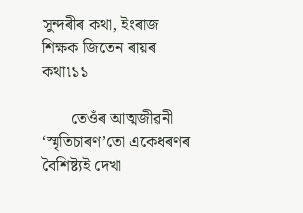সুন্দৰীৰ কথা, ইংৰাজ শিক্ষক জিতেন ৰায়ৰ কথা৷১১

       তেওঁৰ আত্মজীৱনী ‘স্মৃতিচাৰণ’তো একেধৰণৰ বৈশিষ্ট্যই দেখা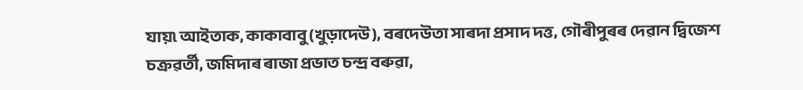যায়৷ আইতাক, কাকাবাবু (খুড়াদেউ), বৰদেউতা সাৰদা প্ৰসাদ দত্ত, গৌৰীপুৰৰ দেৱান দ্বিজেশ চক্ৰৱৰ্তী, জমিদাৰ ৰাজা প্ৰভাত চন্দ্ৰ বৰুৱা,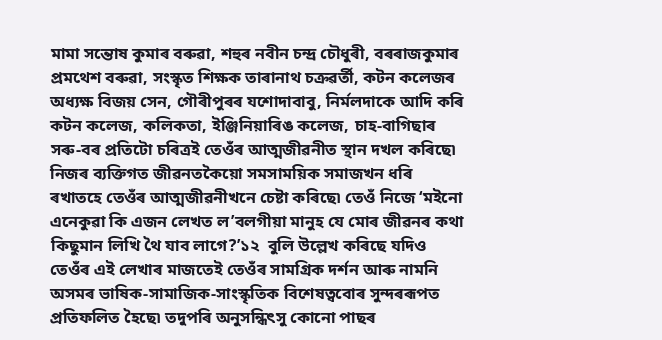মামা সন্তোষ কুমাৰ বৰুৱা, শহুৰ নবীন চন্দ্ৰ চৌধুৰী, বৰৰাজকুমাৰ প্ৰমথেশ বৰুৱা, সংস্কৃত শিক্ষক তাৰানাথ চক্ৰৱৰ্তী, কটন কলেজৰ অধ্যক্ষ বিজয় সেন, গৌৰীপুৰৰ যশোদাবাবু, নিৰ্মলদাকে আদি কৰি কটন কলেজ, কলিকতা, ইঞ্জিনিয়াৰিঙ কলেজ, চাহ-বাগিছাৰ সৰু-বৰ প্ৰতিটো চৰিত্ৰই তেওঁৰ আত্মজীৱনীত স্থান দখল কৰিছে৷ নিজৰ ব্যক্তিগত জীৱনতকৈয়ো সমসাময়িক সমাজখন ধৰি ৰখাতহে তেওঁৰ আত্মজীৱনীখনে চেষ্টা কৰিছে৷ তেওঁ নিজে ‘মইনো এনেকুৱা কি এজন লেখত ল’বলগীয়া মানুহ যে মোৰ জীৱনৰ কথা কিছুমান লিখি থৈ যাব লাগে?’১২  বুলি উল্লেখ কৰিছে যদিও তেওঁৰ এই লেখাৰ মাজতেই তেওঁৰ সামগ্ৰিক দৰ্শন আৰু নামনি অসমৰ ভাষিক-সামাজিক-সাংস্কৃতিক বিশেষত্ববোৰ সুন্দৰৰূপত প্ৰতিফলিত হৈছে৷ তদুপৰি অনুসন্ধিৎসু কোনো পাছৰ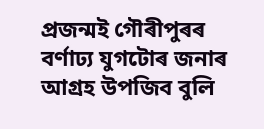প্ৰজন্মই গৌৰীপুৰৰ বৰ্ণাঢ্য যুগটোৰ জনাৰ আগ্ৰহ উপজিব বুলি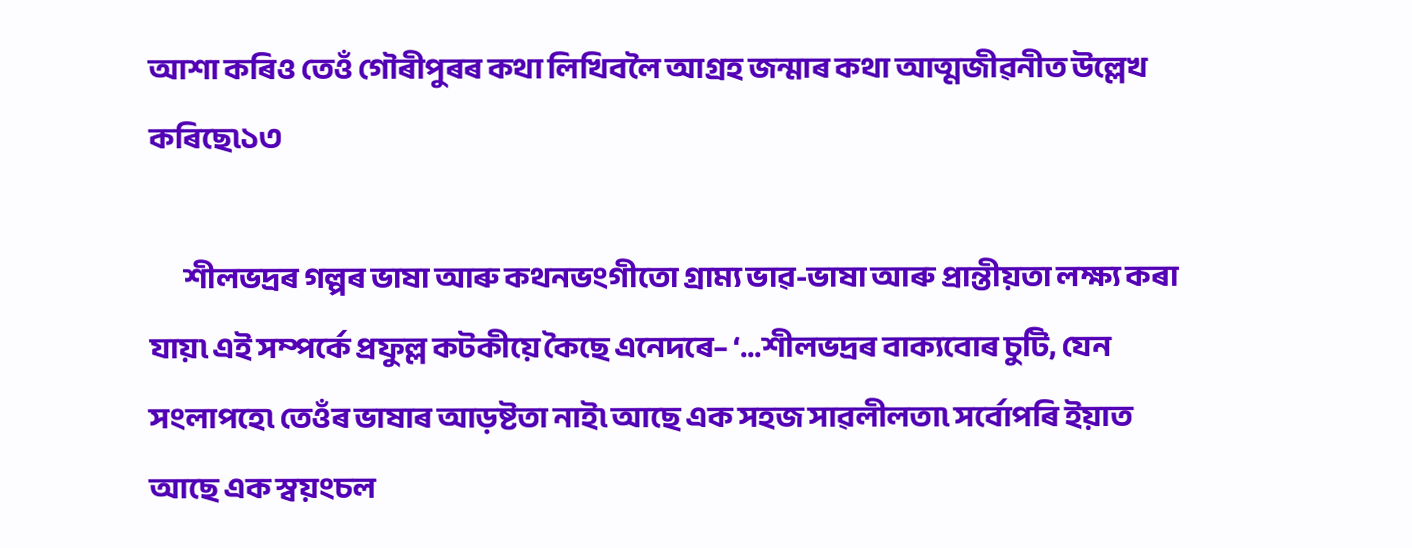আশা কৰিও তেওঁ গৌৰীপুৰৰ কথা লিখিবলৈ আগ্ৰহ জন্মাৰ কথা আত্মজীৱনীত উল্লেখ কৰিছে৷১৩

       শীলভদ্ৰৰ গল্পৰ ভাষা আৰু কথনভংগীতো গ্ৰাম্য ভাৱ-ভাষা আৰু প্ৰান্তীয়তা লক্ষ্য কৰা যায়৷ এই সম্পৰ্কে প্ৰফুল্ল কটকীয়ে কৈছে এনেদৰে– ‘...শীলভদ্ৰৰ বাক্যবোৰ চুটি, যেন সংলাপহে৷ তেওঁৰ ভাষাৰ আড়ষ্টতা নাই৷ আছে এক সহজ সাৱলীলতা৷ সৰ্বোপৰি ইয়াত আছে এক স্বয়ংচল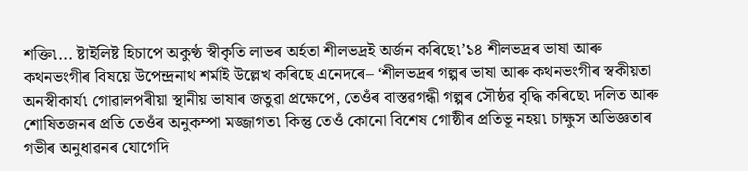শক্তি৷... ষ্টাইলিষ্ট হিচাপে অকুণ্ঠ স্বীকৃতি লাভৰ অৰ্হতা শীলভদ্ৰই অৰ্জন কৰিছে৷’১৪ শীলভদ্ৰৰ ভাষা আৰু কথনভংগীৰ বিষয়ে উপেন্দ্ৰনাথ শৰ্মাই উল্লেখ কৰিছে এনেদৰে– ‘শীলভদ্ৰৰ গল্পৰ ভাষা আৰু কথনভংগীৰ স্বকীয়তা অনস্বীকাৰ্য৷ গোৱালপৰীয়া স্থানীয় ভাষাৰ জতুৱা প্ৰক্ষেপে, তেওঁৰ বাস্তৱগন্ধী গল্পৰ সৌষ্ঠৱ বৃদ্ধি কৰিছে৷ দলিত আৰু শোষিতজনৰ প্ৰতি তেওঁৰ অনুকম্পা মজ্জাগত৷ কিন্তু তেওঁ কোনো বিশেষ গোষ্ঠীৰ প্ৰতিভূ নহয়৷ চাক্ষুস অভিজ্ঞতাৰ গভীৰ অনুধাৱনৰ যোগেদি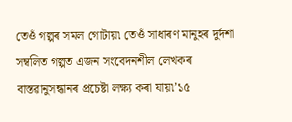তেওঁ গল্পৰ সমল গোটায়৷ তেওঁ সাধাৰণ মানুহৰ দুৰ্দশা সম্বলিত গল্পত এজন সংবেদনশীল লেখকৰ বাস্তৱানুসন্ধানৰ প্ৰচেষ্টা লক্ষ্য কৰা যায়৷’১৫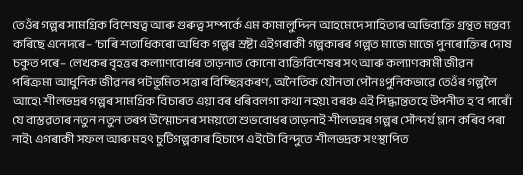তেওঁৰ গল্পৰ সামগ্ৰিক বিশেষত্ব আৰু গুৰুত্ব সম্পৰ্কে এম কামালুদ্দিন আহমেদে সাহিত্যৰ অভিব্যক্তি গ্ৰন্থত মন্তব্য কৰিছে এনেদৰে– ‘চাৰি শতাধিকৰো অধিক গল্পৰ স্ৰষ্টা এইগৰাকী গল্পকাৰৰ গল্পত মাজে মাজে পুনৰোক্তিৰ দোষ চকুত পৰে– লেখকৰ বৃহত্তৰ কল্যাণবোধৰ তাড়নাত কোনো ব্যক্তিবিশেষৰ সৎ আৰু কল্যাণকামী জীৱন পৰিক্ৰমা আধুনিক জীৱনৰ পটভূমিত সত্তাৰ বিচ্ছিন্নকৰণ, অনৈতিক যৌনতা পৌনঃপুনিকভাৱে তেওঁৰ গল্পলৈ আহে৷ শীলভদ্ৰৰ গল্পৰ সামগ্ৰিক বিচাৰত এয়া বৰ ধৰিবলগা কথা নহয়৷ বৰঞ্চ এই সিদ্ধান্ততহে উপনীত হ’ব পাৰোঁ যে বাস্তৱতাৰ নতুন নতুন তৰপ উন্মোচনৰ সময়তো শুভবোধৰ তাড়নাই শীলভদ্ৰৰ গল্পৰ সৌন্দৰ্য ম্লান কৰিব পৰা নাই৷ এগৰাকী সফল আৰু মহৎ চুটিগল্পকাৰ হিচাপে এইটো বিন্দুতে শীলভদ্ৰক সংস্থাপিত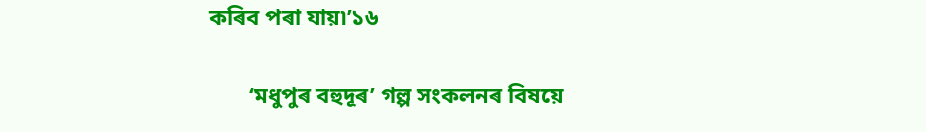কৰিব পৰা যায়৷’১৬

       ‘মধুপুৰ বহুদূৰ’ গল্প সংকলনৰ বিষয়ে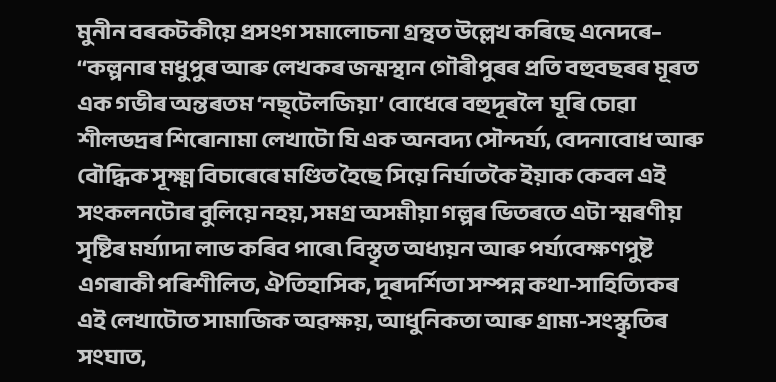মুনীন বৰকটকীয়ে প্ৰসংগ সমালোচনা গ্ৰন্থত উল্লেখ কৰিছে এনেদৰে– ‘‘কল্পনাৰ মধুপুৰ আৰু লেখকৰ জন্মস্থান গৌৰীপুৰৰ প্ৰতি বহুবছৰৰ মূৰত এক গভীৰ অন্তৰতম ‘নছ্‌টেলজিয়া’ বোধেৰে বহুদূৰলৈ  ঘূৰি চোৱা শীলভদ্ৰৰ শিৰোনামা লেখাটো যি এক অনবদ্য সৌন্দৰ্য্য, বেদনাবোধ আৰু বৌদ্ধিক সূক্ষ্ম বিচাৰেৰে মণ্ডিত হৈছে সিয়ে নিৰ্ঘাতকৈ ইয়াক কেবল এই সংকলনটোৰ বুলিয়ে নহয়, সমগ্ৰ অসমীয়া গল্পৰ ভিতৰতে এটা স্মৰণীয় সৃষ্টিৰ মৰ্য্যাদা লাভ কৰিব পাৰে৷ বিস্তৃত অধ্যয়ন আৰু পৰ্য্যবেক্ষণপুষ্ট এগৰাকী পৰিশীলিত, ঐতিহাসিক, দূৰদৰ্শিতা সম্পন্ন কথা-সাহিত্যিকৰ এই লেখাটোত সামাজিক অৱক্ষয়, আধুনিকতা আৰু গ্ৰাম্য-সংস্কৃতিৰ সংঘাত,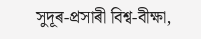সুদূৰ-প্ৰসাৰী বিশ্ব-বীক্ষা,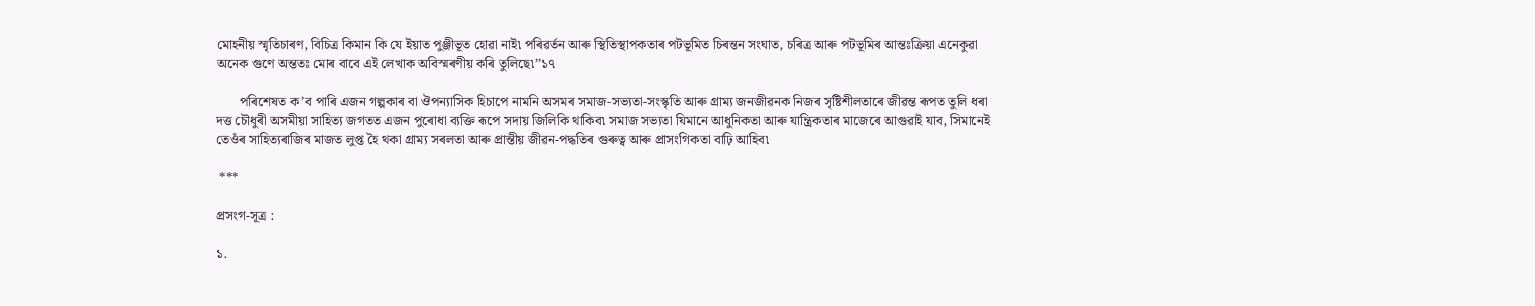মোহনীয় স্মৃতিচাৰণ, বিচিত্ৰ কিমান কি যে ইয়াত পুঞ্জীভূত হোৱা নাই৷ পৰিৱৰ্তন আৰু স্থিতিস্থাপকতাৰ পটভূমিত চিৰন্তন সংঘাত, চৰিত্ৰ আৰু পটভূমিৰ আন্তঃক্ৰিয়া এনেকুৱা অনেক গুণে অন্ততঃ মোৰ বাবে এই লেখাক অবিস্মৰণীয় কৰি তুলিছে৷’’১৭

       পৰিশেষত ক’ব পাৰি এজন গল্পকাৰ বা ঔপন্যাসিক হিচাপে নামনি অসমৰ সমাজ-সভ্যতা-সংস্কৃতি আৰু গ্ৰাম্য জনজীৱনক নিজৰ সৃষ্টিশীলতাৰে জীৱন্ত ৰূপত তুলি ধৰা দত্ত চৌধুৰী অসমীয়া সাহিত্য জগতত এজন পুৰোধা ব্যক্তি ৰূপে সদায় জিলিকি থাকিব৷ সমাজ সভ্যতা যিমানে আধুনিকতা আৰু যান্ত্ৰিকতাৰ মাজেৰে আগুৱাই যাব, সিমানেই তেওঁৰ সাহিত্যৰাজিৰ মাজত লুপ্ত হৈ থকা গ্ৰাম্য সৰলতা আৰু প্ৰান্তীয় জীৱন-পদ্ধতিৰ গুৰুত্ব আৰু প্ৰাসংগিকতা বাঢ়ি আহিব৷

 ***

প্ৰসংগ-সূত্ৰ :

১.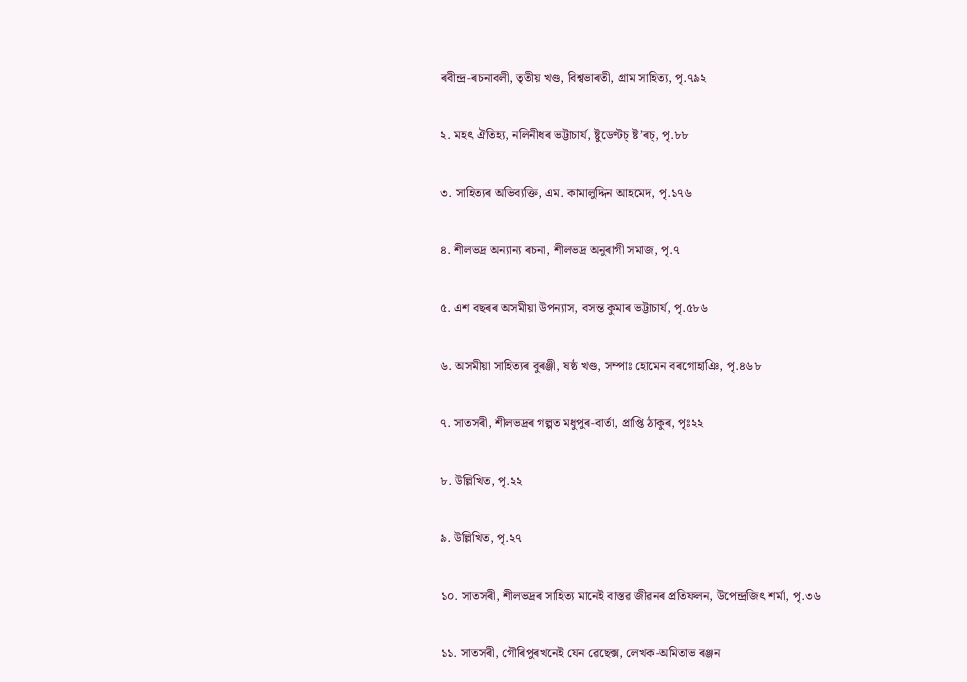ৰবীন্দ্ৰ-ৰচনাবলী, তৃতীয় খণ্ড, বিশ্বভাৰতী, গ্ৰাম সাহিত্য, পৃ.৭৯২

২. মহৎ ঐতিহ্য, নলিনীধৰ ভট্টাচাৰ্য, ষ্টুডেণ্টচ্‌ ষ্ট’ৰচ্‌, পৃ.৮৮

৩. সাহিত্যৰ অভিব্যক্তি, এম. কামালুদ্দিন আহমেদ, পৃ.১৭৬

৪. শীলভদ্ৰ অন্যান্য ৰচনা, শীলভদ্ৰ অনুৰাগী সমাজ, পৃ.৭

৫. এশ বছৰৰ অসমীয়া উপন্যাস, বসন্ত কুমাৰ ভট্টাচাৰ্য, পৃ.৫৮৬

৬. অসমীয়া সাহিত্যৰ বুৰঞ্জী, ষষ্ঠ খণ্ড, সম্পাঃ হোমেন বৰগোহাঞি, পৃ.৪৬৮

৭. সাতসৰী, শীলভদ্ৰৰ গল্পত মধুপুৰ-বাৰ্তা, প্ৰাপ্তি ঠাকুৰ, পৃঃ২২

৮. উল্লিখিত, পৃ.২২

৯. উল্লিখিত, পৃ.২৭

১০. সাতসৰী, শীলভদ্ৰৰ সাহিত্য মানেই বাস্তৱ জীৱনৰ প্ৰতিফলন, উপেন্দ্ৰজিৎ শৰ্মা, পৃ.৩৬

১১. সাতসৰী, গৌৰিপুৰখনেই যেন ৱেছেক্স, লেখক-অমিতাভ ৰঞ্জন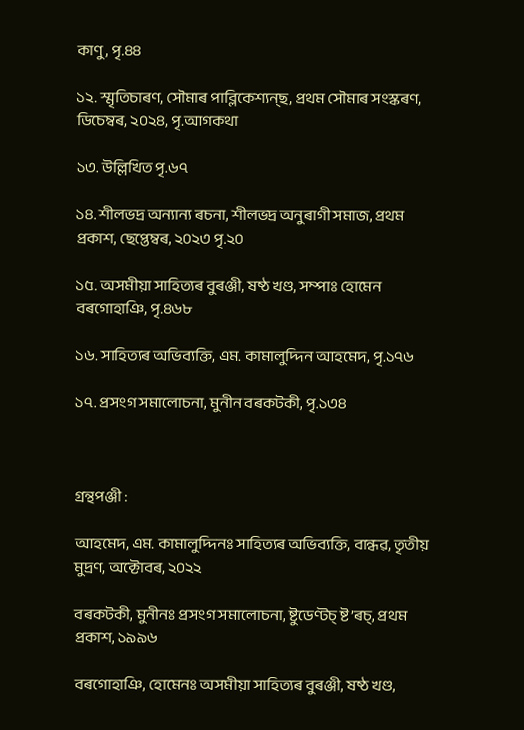কাণু, পৃ.৪৪

১২. স্মৃতিচাৰণ, সৌমাৰ পাব্লিকেশ্যন্‌ছ, প্ৰথম সৌমাৰ সংস্কৰণ, ডিচেম্বৰ, ২০২৪, পৃ.আগকথা

১৩. উল্লিখিত পৃ.৬৭

১৪. শীলভদ্ৰ অন্যান্য ৰচনা, শীলভদ্ৰ অনুৰাগী সমাজ, প্ৰথম প্ৰকাশ, ছেপ্তেম্বৰ, ২০২৩ পৃ.২০

১৫. অসমীয়া সাহিত্যৰ বুৰঞ্জী, ষষ্ঠ খণ্ড, সম্পাঃ হোমেন বৰগোহাঞি, পৃ.৪৬৮

১৬. সাহিত্যৰ অভিব্যক্তি, এম. কামালুদ্দিন আহমেদ, পৃ.১৭৬

১৭. প্ৰসংগ সমালোচনা, মুনীন বৰকটকী, পৃ.১৩৪



গ্ৰন্থপঞ্জী :

আহমেদ, এম. কামালুদ্দিনঃ সাহিত্যৰ অভিব্যক্তি, বান্ধৱ, তৃতীয় মুদ্ৰণ, অক্টোবৰ, ২০২২

বৰকটকী, মুনীনঃ প্ৰসংগ সমালোচনা, ষ্টুডেণ্টচ্‌ ষ্ট’ৰচ্‌, প্ৰথম প্ৰকাশ, ১৯৯৬

বৰগোহাঞি, হোমেনঃ অসমীয়া সাহিত্যৰ বুৰঞ্জী, ষষ্ঠ খণ্ড,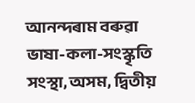আনন্দৰাম বৰুৱা ভাষা-কলা-সংস্কৃতি সংস্থা, অসম, দ্বিতীয়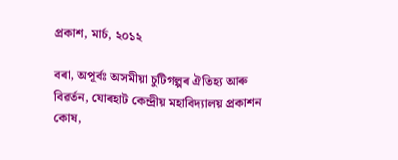প্ৰকাশ, মাৰ্চ, ২০১২

বৰা, অপূৰ্বঃ অসমীয়া চুটিগল্পৰ ঐতিহ্য আৰু বিৱৰ্তন, যোৰহাট কেন্দ্ৰীয় মহাবিদ্যালয় প্ৰকাশন কোষ,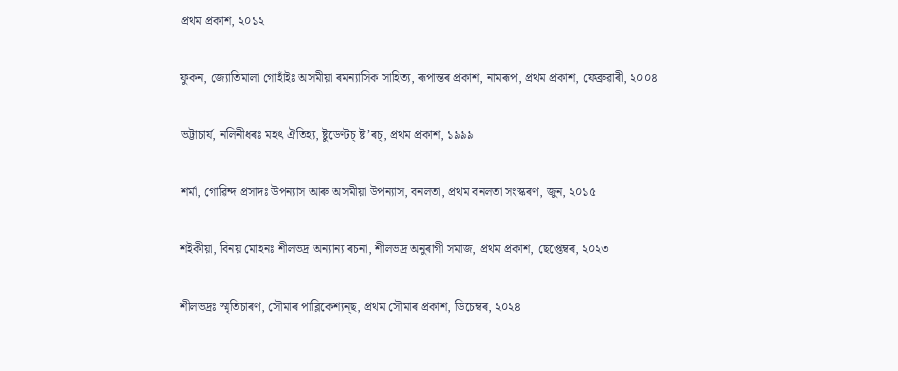প্ৰথম প্ৰকাশ, ২০১২

ফুকন, জ্যোতিমালা গোহাঁইঃ অসমীয়া ৰমন্যাসিক সাহিত্য, ৰূপান্তৰ প্ৰকাশ, নামৰূপ, প্ৰথম প্ৰকাশ, ফেব্ৰুৱাৰী, ২০০৪

ভট্টাচাৰ্য, নলিনীধৰঃ মহৎ ঐতিহ্য, ষ্টুডেণ্টচ্‌ ষ্ট’ৰচ্‌, প্ৰথম প্ৰকাশ, ১৯৯৯

শৰ্মা, গোৱিন্দ প্ৰসাদঃ উপন্যাস আৰু অসমীয়া উপন্যাস, বনলতা, প্ৰথম বনলতা সংস্কৰণ, জুন, ২০১৫

শইকীয়া, বিনয় মোহনঃ শীলভদ্ৰ অন্যান্য ৰচনা, শীলভদ্ৰ অনুৰাগী সমাজ, প্ৰথম প্ৰকাশ, ছেপ্তেম্বৰ, ২০২৩

শীলভদ্ৰঃ স্মৃতিচাৰণ, সৌমাৰ পাব্লিকেশ্যন্‌ছ, প্ৰথম সৌমাৰ প্ৰকাশ, ডিচেম্বৰ, ২০২৪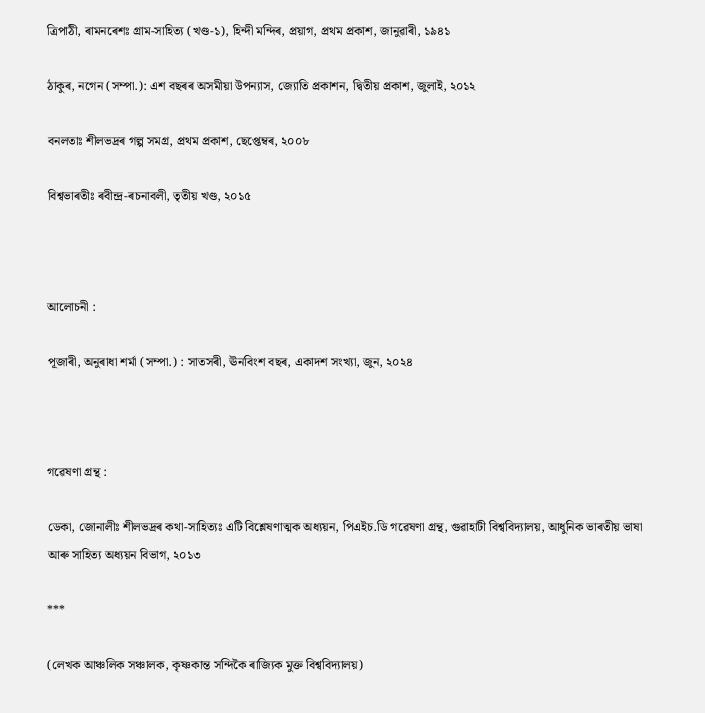ত্ৰিপাঠী, ৰামনৰেশঃ গ্ৰাম-সাহিত্য (খণ্ড-১), হিন্দী মন্দিৰ, প্ৰয়াগ, প্ৰথম প্ৰকাশ, জানুৱাৰী, ১৯৪১

ঠাকুৰ, নগেন (সম্পা.): এশ বছৰৰ অসমীয়া উপন্যাস, জ্যোতি প্ৰকাশন, দ্বিতীয় প্ৰকাশ, জুলাই, ২০১২

বনলতাঃ শীলভদ্ৰৰ গল্প সমগ্ৰ, প্ৰথম প্ৰকাশ, ছেপ্তেম্বৰ, ২০০৮

বিশ্বভাৰতীঃ ৰবীন্দ্ৰ-ৰচনাবলী, তৃতীয় খণ্ড, ২০১৫



আলোচনী :

পূজাৰী, অনুৰাধা শৰ্মা (সম্পা.) : সাতসৰী, ঊনবিংশ বছৰ, একাদশ সংখ্যা, জুন, ২০২৪



গৱেষণা গ্ৰন্থ :

ডেকা, জোনালীঃ শীলভদ্ৰৰ কথা-সাহিত্যঃ এটি বিশ্লেষণাত্মক অধ্যয়ন, পিএইচ.ডি গৱেষণা গ্ৰন্থ, গুৱাহাটী বিশ্ববিদ্যালয়, আধুনিক ভাৰতীয় ভাষা আৰু সাহিত্য অধ্যয়ন বিভাগ, ২০১৩

***

(লেখক আঞ্চলিক সঞ্চালক, কৃষ্ণকান্ত সন্দিকৈ ৰাজ্যিক মুক্ত বিশ্ববিদ্যালয়)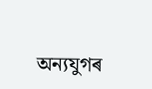অন্যযুগৰ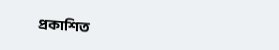প্ৰকাশিত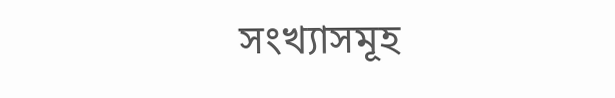সংখ্যাসমূহ